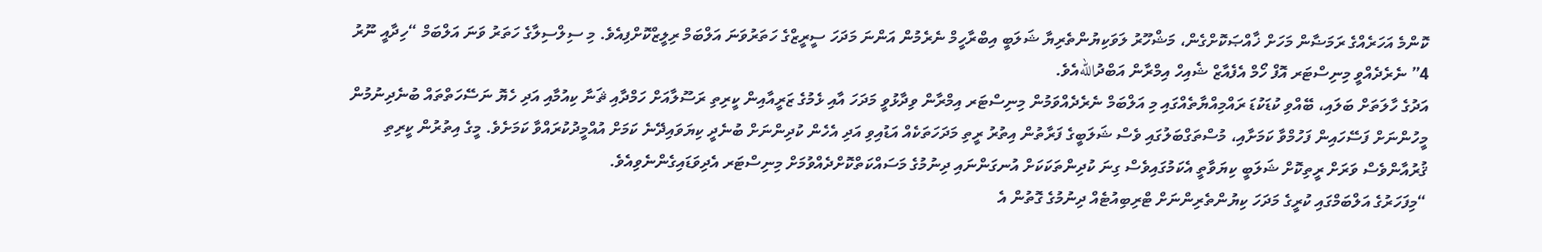ކޮންމެ އަހަރެއްގެ ރަމަޟާން މަހަށް ޚާއްޞަކޮށްގެން، މަޝްހޫރު ލަވަކިޔުންތެރިޔާ ޝަލަބީ އިބްރާހީމް ނެރެމުން އަންނަ މަދަހަ ސީރީޒްގެ ހަތަރުވަނަ އަލްބަމް ރިލީޒްކޮށްފިއެވެ. މި ސިލްސިލާގެ ހަތަރު ވަނަ އަލްބަމް “ހިދާއީ ނޫރު 4” ނެރެދެއްވީ މިނިސްޓަރ އޮފް ހޯމް އެފެއާޒް ޝެއިހް އިމްރާން އަބްދުاللهއެވެ.
އަދުގެ ހާލަތަށް ބަލައި، ބޭއްވި ކުޑަކުޑަ ރައްމިއްޔާތެއްގައި މި އަލްބަމް ނެރެދެއްވަމުން މިނިސްޓަރ އިމްރާން ވިދާޅުވީ މަދަހަ އާއި ޅެމުގެ ޒަރީއާއިން ކީރިތި ރަސޫލާއަށް ހަމްދާއި ޘަނާ ކިއުމާއި އަދި ހެޔޮ ނަސޭހަތްތައް ބުނެދިނުމުން މީހުންނަށް ފަސޭހައިން ފަހުމްވާ ކަމަށާއި، މުސްތަގްބަލުގައި ވެސް ޝަލަބީގެ ފަރާތުން އިތުރު ރީތި މަދަހަތަކެއް އަޑުއިވި އަދި އެހެން ކުދިންނަށް ބުނެދީ ކިޔަވައިދޭނެ ކަމަށް އުއްމީދުކުރައްވާ ކަމަށެވެ. މީގެ އިތުރުން ކީރިތި ޤުރުއާންވެސް ވަރަށް ރީތިކޮށް ޝަލަބީ ކިޔަވާތީ އެކަމުގައިވެސް ގިނަ ކުދިންތަކަކަށް އުނގަންނައި ދިނުމުގެ މަސައްކަތްކޮށްދެއްވުމަށް މިނިސްޓަރ އެދިވަޑައިގެންނެވިއެވެ.
“މިފަހަރުގެ އަލްބަމްގައި ކުރީގެ މަދަހަ ކިޔުންތެރިންނަށް ޓްރިބިއުޓެއް ދިނުމުގެ ގޮތުން އެ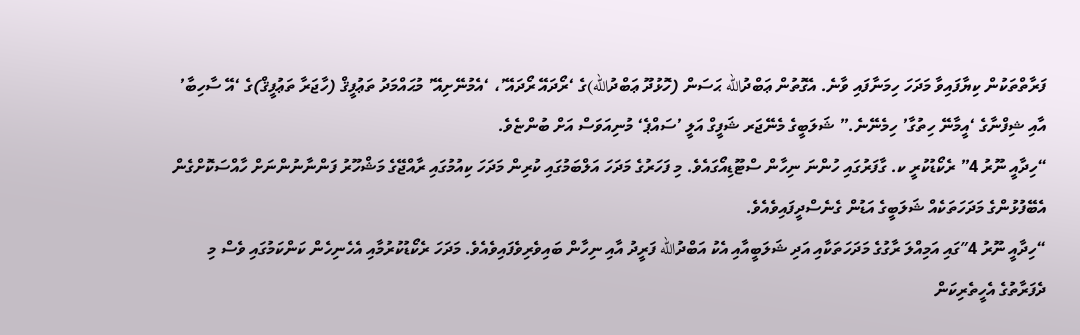ފަރާތްތަކުން ކިޔާފައިވާ މަދަހަ ހިމަނާފައި ވާނެ. އެގޮތުން ޢަބްދުالله ޙަސަން (ހޮޅުދޫ ޢަބްދުالله)ގެ ‘ރޯދައޭ ރޯދައޭ’، ‘އެމުނޭށިއޭ’ މުޙައްމަދު ތަޢުފީޤް (ހާޖަރާ ތަޢުފީޤް)ގެ ‘އޭ ސާހިބާ’ އާއި ޝިފްނާގެ ‘އީމާނޭ ހިތުގާ’ ހިމެނޭނެ.” ޝަލަބީގެ މެނޭޖަރ ޝަފީގް އަލީ ’ސައްޕެ‘ މުނިއަވަސް އަށް ބުންޏެވެ.
“ހިދާއީ ނޫރު 4” ރެކޯޑުކުރީ ކ. ގާފަރުގައި ހުންނަ ނިހާން ސްޓޫޑިއޯގައެވެ. މި ފަހަރުގެ މަދަހަ އަލްބަމުގައި ކުރިން މަދަހަ ކިއުމުގައި ރާއްޖޭގެ މަޝްހޫރު ފަންނާނުންނަށް ހާއްސަކޮށްގެން އެބޭފުޅުންގެ މަދަހަތަކެއް ޝަލަބީގެ އަޑުން ގެނެސްދީފައިވެއެވެ.
“ހިދާއީ ނޫރު 4″ގައި އަމިއްލަ ރާގުގެ މަދަހަތަކާއި އަދި ޝަލަބީއާއި އެކު އަބްދުالله ފަރީދު އާއި ނިހާން ބައިވެރިވެފައިވެއެވެ. މަދަހަ ރެކޯޑުކުރުމާއި އެހެނިހެން ކަންކަމުގައި ވެސް މި ދެފަރާތުގެ އެހީތެރިކަން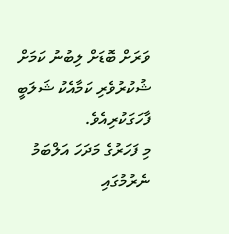ވަރަށް ބޮޑަށް ލިބުނު ކަމަށް ޝުކުރުވެރި ކަމާއެކު ޝަލަބީ ފާހަގަކުރިއެވެ.
މި ފަހަރުގެ މަދަހަ އަލްބަމު ނެރުމުގައި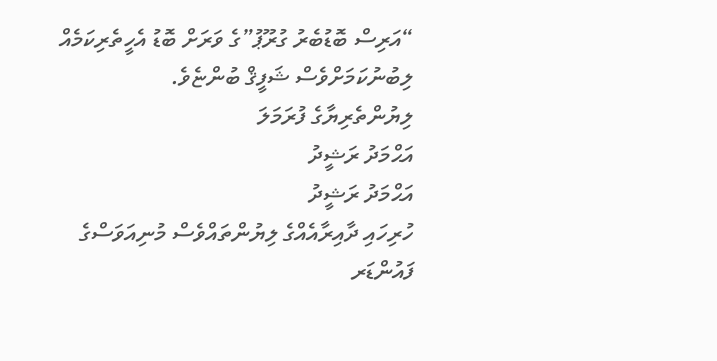“އަރިސް ބޮޑުބެރު ގުރޫޕު”ގެ ވަރަށް ބޮޑު އެހީތެރިކަމެއް ލިބުނުކަމަށްވެސް ޝަފީޤް ބުންޏެވެ.
ލިޔުންތެރިޔާގެ ފުރަމަލަ
އަޙްމަދު ރަޝީދު
އަޙްމަދު ރަޝީދު
ހުރިހައި ދާއިރާއެއްގެ ލިޔުންތައްވެސް މުނިއަވަސްގެ ފައުންޑަރ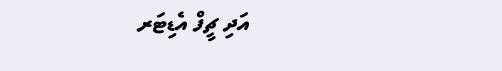އަދި ޗީފް އެޑިޓަރ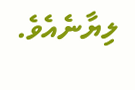ލިޔާނެއެވެ.